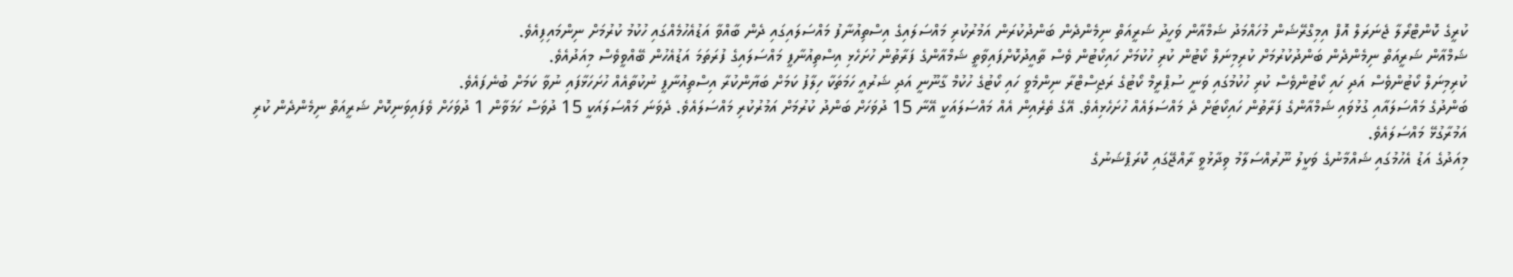ކުރީގެ ކޮންޓްރޯލާ ޖެނަރަލް އޮފް އިމިގްރޭޝަން މުހައްމަދު ޝަމްއާން ވަހީދު ޝަރީއަތް ނިމެންދެން ބަންދުކުރަން އަމުރުކުރި މައްސަލައިގެ އިސްތިއުނާފު މައްސަލައިގައި ދެން ބާއްވާ އަޑުއެހުމެއްގައި ހުކުމު ކުރުމަށް ނިންމައިފިއެވެ.
ޝަމްއާން ޝަރީއަތް ނިމެންދެން ބަންދުކުރުމަށް ކުރިމިނަލް ކޯޓުން ކުރި ހުކުމަށް ހައިކޯޓުން ވެސް ތާއީދުކޮށްފައިވާތީ ޝަމްއާންގެ ފަރާތުން ހުށަހެޅި އިސްތިއުނާފީ މައްސަލައިގެ ފުރަތަމަ އަޑުއެހުން ބޭއްވީވެސް މިއަދުއެވެ.
ކުރިމިނަލް ކޯޓުންވެސް އަދި ހައި ކޯޓުންވެސް ކުރި ހުކުމުގައި ވަނީ ސުޕްރީމް ކޯޓުގެ ރަޖިސްޓްރާ ނިންމެވީ ހައި ކޯޓުގެ ހުކުމް ގާނޫނީ އަދި ޝަރުއީ ހަމަތަކާ ހިލާފު ކަމަށް ބަޔާންކުރާ އިސްތިއުނާފީ ނުކުތާއެއް ހުށަހަޅާފައި ނުވާ ކަމަށް ބުނެފައެވެ.
ބަންދުގެ މައްސަލައާއި ގުޅުވައި ޝަމްއާންގެ ފަރާތުން ހައިކޯޓަށް ދެ މައްސަލައެއް ހުށަހެޅިއެވެ. އޭގެ ތެރެއިން އެއް މައްސަލައަކީ އޭނާ 15 ދުވަހަށް ބަންދު ކުރުމަށް އަމުރުކުރި މައްސަލައެވެ. ދެވަނަ މައްސަލައަކީ 15 ދުވަސް ހަމަވާން 1 ދުވަހަށް ވެފައިވަނިކޮށް ޝަރީއަތް ނިމެންދެން ކުރި އަމުރާގުޅޭ މައްސަލައެވެ.
މިއަދުގެ އަޑު އެހުމުގައި ޝައްމާނުގެ ވަކީލު ނޫރުއްސަލާމު ވިދާޅުވީ ރާއްޖޭގައި ކޮރަޕްޝަނުގެ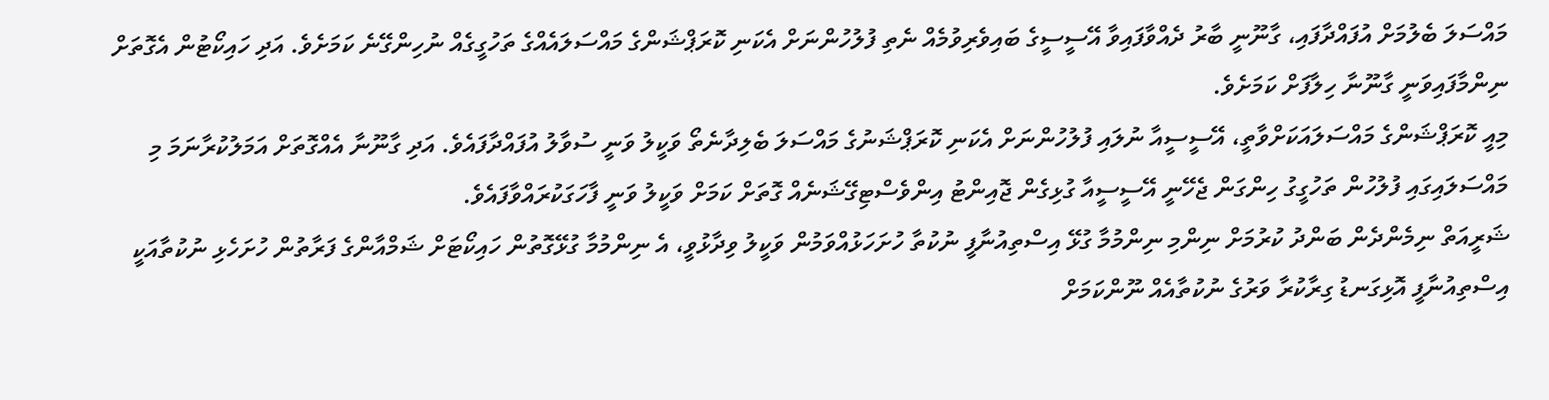މައްސަލަ ބެލުމަށް އުފައްދާފައި، ގާނޫނީ ބާރު ދެއްވާފައިވާ އޭސީސީގެ ބައިވެރިވުމެއް ނެތި ފުލުހުންނަށް އެކަނި ކޮރަޕްޝަންގެ މައްސަލައެއްގެ ތަހުގީގެއް ނުހިންގޭނެ ކަމަށެވެ. އަދި ހައިކޯޓުން އެގޮތަށް ނިންމާފައިވަނީ ގާނޫނާ ހިލާފަށް ކަމަށެވެ.
މިއީ ކޮރަޕްޝަންގެ މައްސަލައަކަށްވާތީ، އޭސީސީއާ ނުލައި ފުލުހުންނަށް އެކަނި ކޮރަޕްޝަނުގެ މައްސަލަ ބެލިދާނެތޯ ވަކީލު ވަނީ ސުވާލު އުފައްދާފައެވެ. އަދި ގާނޫނާ އެއްގޮތަށް އަމަލުކުރާނަމަ މި މައްސަލައިގައި ފުލުހުން ތަހުގީގު ހިންގަން ޖެހޭނީ އޭސީސީއާ ގުޅިގެން ޖޮއިންޓު އިންވެސްޓިގޭޝަނެއް ގޮތަށް ކަމަށް ވަކީލު ވަނީ ފާހަގަކުރައްވާފައެވެ.
ޝަރީއަތް ނިމެންދެން ބަންދު ކުރުމަށް ނިންމި ނިންމުމާ ގުޅޭ އިސްތިއުނާފީ ނުކުތާ ހުށަހަޅުއްވަމުން ވަކީލު ވިދާޅުވީ، އެ ނިންމުމާ ގުޅޭގޮތުން ހައިކޯޓަށް ޝަމްއާންގެ ފަރާތުން ހުށަހެޅި ނުކުތާއަކީ އިސްތިއުނާފީ އޮޅިގަނޑު ގިރާކުރާ ވަރުގެ ނުކުތާއެއް ނޫންކަމަށް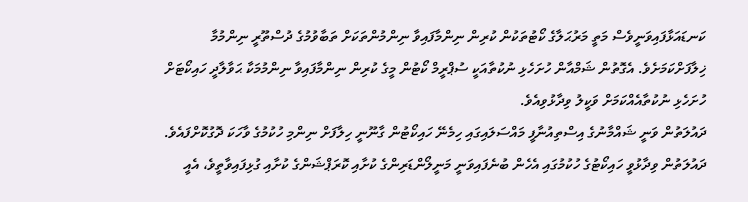ކަނޑައަޅާފައިވަނީވެސް މަތީ މަރުޙަލާގެ ކޯޓުތަކުން ކުރިން ނިންމާފައިވާ ނިންމުންތަކަށް ތަބާވުމުގެ ދުސްތޫރީ ނިންމުމާ ޚިލާފަށްކަމަށެވެ. އެގޮތުން ޝަމްއާން ހުށަހެޅި ނުކުތާއަކީ ސުޕްރީމް ކޯޓުން މީގެ ކުރިން ނިންމާފައިވާ ނިންމުމަކާ ޙަވާލާދީ ހައިކޯޓަށް ހުށަހެޅި ނުކުތާއެއްކަމަށް ވަކީލު ވިދާޅުވިއެވެ.
ދައުލަތުން ވަނީ ޝައްމާނުގެ އިސްތިއުނާފީ މައްސަލައިގައި ހިމެނޭ ހައިކޯޓުން ގާނޫނީ ހިލާފަށް ނިންމި ހުކުމުގެ ވާހަކަ ދޮގުކޮށްފައެވެ. ދައުލަތުން ވިދާޅުވީ ހައިކޯޓުގެ ހުކުމުގައި އެހެން ބުނެފައިވަނީ މަނީލޯންޑަރިންގެ ކުށާއި ކޮރަޕްޝަންގެ ކުށާއި ގުޅިފައިވާތީވެ، އެއީ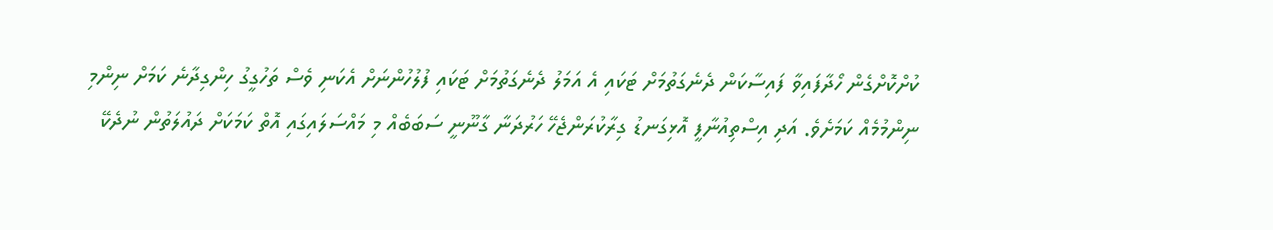ކުށްކޮށްގެން ހޯދާފައިވާ ފައިސާކަން ދެނެގަތުމަށް ޓަކައި އެ އަމަލު ދެނެގަތުމަށް ޓަކައި ފުލުހުންނަށް އެކަނި ވެސް ތަހުގީގު ހިންގިދާނެ ކަމަށް ނިންމި ނިންމުމެއް ކަމަށެވެ. އަދި އިސްތިއުނާފީ އޮޅިގަނޑު ގިރާކުރަންޖެހޭ ހަރުދަނާ ގާނޫނީ ސަބަބެއް މި މައްސަލައިގައި އޮތް ކަމަކަށް ދައުލަތުން ނުދެކޭ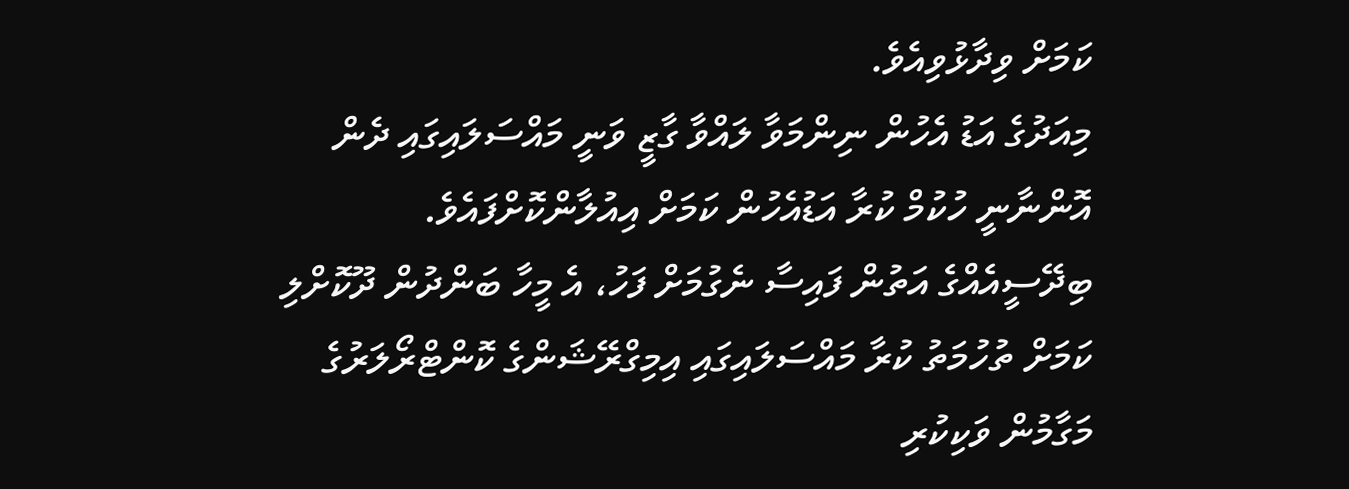ކަމަށް ވިދާޅުވިއެވެ.
މިއަދުގެ އަޑު އެހުން ނިންމަވާ ލައްވާ ގާޒީ ވަނީ މައްސަލައިގައި ދެން އޮންނާނީ ހުކުމް ކުރާ އަޑުއެހުން ކަމަށް އިއުލާންކޮށްފައެވެ.
ބިދޭސީއެއްގެ އަތުން ފައިސާ ނެގުމަށް ފަހު، އެ މީހާ ބަންދުން ދޫކޮށްލި ކަމަށް ތުހުމަތު ކުރާ މައްސަލައިގައި އިމިގްރޭޝަންގެ ކޮންޓްރޯލަރުގެ މަގާމުން ވަކިކުރި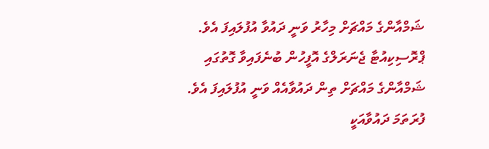ޝަމްއާންގެ މައްޗަށް މިހާރު ވަނީ ދައުވާ އުފުލައިފަ އެވެ.
ޕްރޮސިކިއުޓާ ޖެނަރަލްގެ އޮފީހުން ބުނެފައިވާ ގޮތުގައި ޝަމްއާންގެ މައްޗަށް ތިން ދައުވާއެއް ވަނީ އުފުލައިފަ އެވެ. ފުރަތަމަ ދައުވާއަކީ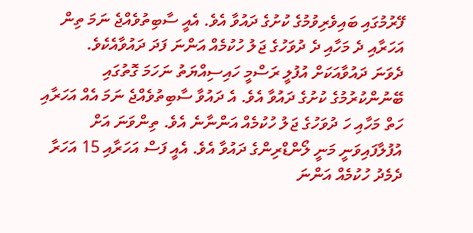ފޭރުމުގައި ބައިވެރިވުމުގެ ކުށުގެ ދައުވާ އެވެ. އެއީ ސާބިތުވެއްޖެ ނަމަ ތިން އަހަރާއި ދެ މަހާއި ދެ ދުވަހުގެ ޖަލު ހުކުމެއް އަންނަ ފަދަ ދައުވާއެކެވެ.
ދެވަނަ ދައުވާއަކަށް އުފުލީ ރަސްމީ ހައިސިއްޔަތު ނަހަމަ ގޮތުގައި ބޭނުންކުރުމުގެ ކުށުގެ ދައުވާ އެވެ. އެ ދައުވާ ސާބިތުވެއްޖެ ނަމަ އެއް އަހަރާއި ހަތް މަހާއި ހަ ދުވަހުގެ ޖަލު ހުކުމެއް އަންނާނެ އެވެ. ތިންވަނަ އަށް އުފުލާފައިވަނީ މަނީ ލޯންޑްރިންގެ ދައުވާ އެވެ. އެއީ ފަސް އަހަރާއި 15 އަހަރާ ދެމެދު ހުކުމެއް އަންނަ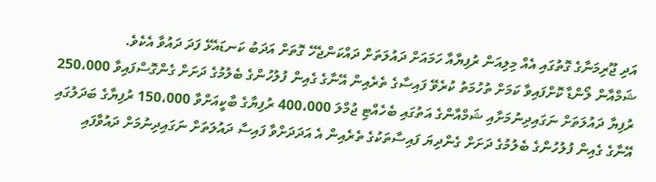އަދި ޖޫރިމަނާގެ ގޮތުގައި އެއް މިލިއަން ރުފިޔާއާ ހަމައަށް ދައުލަތަށް ދައްކަންޖެހޭ ގޮތަށް އަދަބު ކަނޑައެޅޭ ފަދަ ދައުވާ އެކެވެ.
ޝަމްއާން ލޯންޑާ ކޮށްފައިވާ ކަމަށް ތުހުމަތު ކުރެވޭ ފައިސާގެ ތެރެއިން އޭނާގެ ގެއިން ފުލުހުންގެ ބެލުމުގެ ދަށަށް ގެންގޮސްފައިވާ 250،000 ރުފިޔާ ދައުލަތަށް ނަގައިދިނުމަށާއި ޝަމްއާންގެ އަތުގައި ބެހެއްޓި ޖުމްލަ 400،000 ރުފިޔާގެ ބާކީއަށްވާ 150،000 ރުފިޔާގެ ބަދަލުގައި އޭނާގެ ގެއިން ފުލުހުންގެ ބެލުމުގެ ދަށަށް ގެންދިޔަ ފައިސާތަކުގެ ތެރެއިން އެ އަދަދަށްވާ ފައިސާ ދައުލަތަށް ނަގައިދިނުމަށް ދައުވާފައި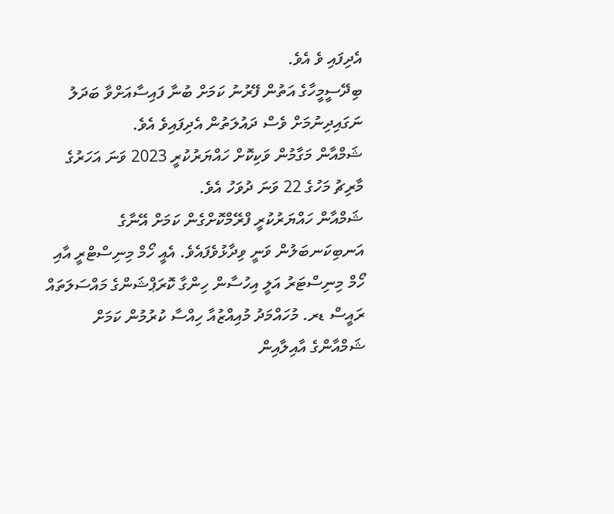އެދިފައި ވެ އެވެ.
ބިދޭސީމީހާގެ އަތުން ފޭރުނު ކަމަށް ބުނާ ފައިސާއަށްވާ ބަދަލު ނަގައިދިނުމަށް ވެސް ދައުލަތުން އެދިފައިވެ އެވެ.
ޝަމްއާން މަގާމުން ވަކިކޮށް ހައްޔަރުކުރީ 2023 ވަނަ އަހަރުގެ މާރިޗު މަހުގެ 22 ވަނަ ދުވަހު އެވެ.
ޝަމްއާން ހައްޔަރުކުރީ ފްރޭމްކޮށްގެން ކަމަށް އޭނާގެ އަނބިކަނބަލުން ވަނީ ވިދާޅުވެފައެވެ. އެއީ ހޯމް މިނިސްޓްރީ އާއި ހޯމް މިނިސްޓަރު އަލީ އިހުސާން ހިންގާ ކޮރަޕްޝަންގެ މައްސަލަތައް ރައީސް ޑރ. މުހައްމަދު މުއިއްޒުއާ ހިއްސާ ކުރުމުން ކަމަށް ޝަމްއާންގެ އާއިލާއިން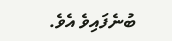ބުނެފައިވެ އެވެ.